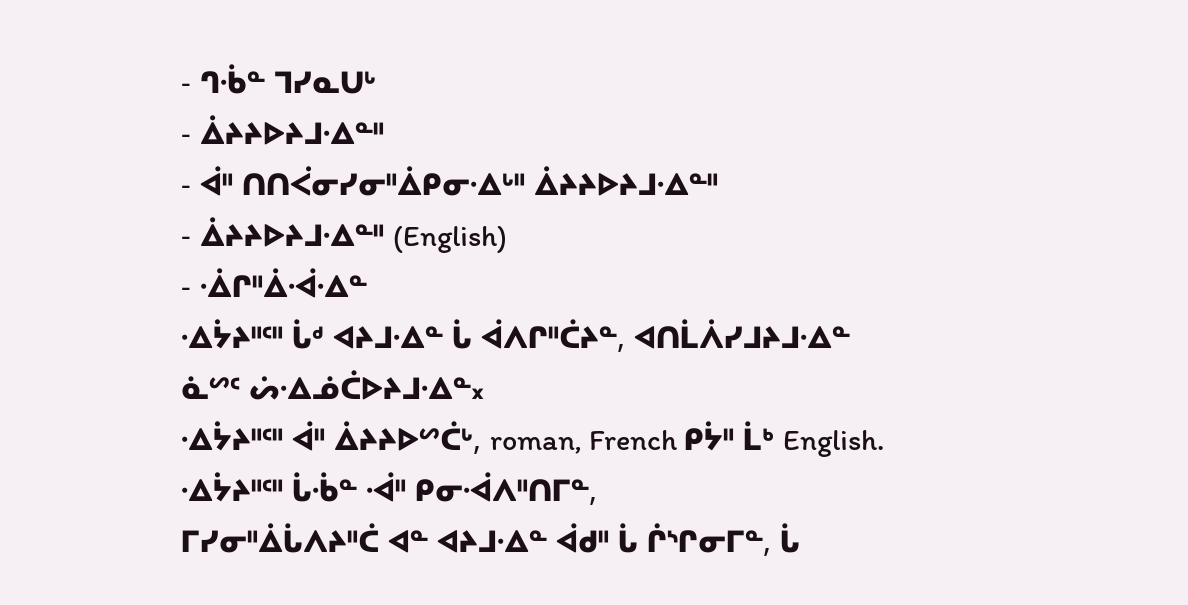- ᒉᐧᑳᓐ ᒣᓯᓇᑌᒡ
- ᐄᔨᔨᐅᔨᒧᐧᐃᓐᐦ
- ᐋᐦ ᑎᑎᐹᓂᓯᓂᐦᐄᑭᓂᐧᐃᒡᐦ ᐄᔨᔨᐅᔨᒧᐧᐃᓐᐦ
- ᐄᔨᔨᐅᔨᒧᐧᐃᓐᐦ (English)
- ᐧᐄᒋᐦᐄᐧᐋᐧᐃᓐ
ᐧᐃᔮᔨᐦᑦᐦ ᒑᒄ ᐊᔨᒧᐧᐃᓐ ᒑ ᐋᐱᒋᐦᑖᔨᓐ, ᐊᑎᒫᐲᓯᒧᔨᒧᐧᐃᓐ ᓈᔥᑦ ᔖᐧᐃᓅᑖᐅᔨᒧᐧᐃᓐ᙮
ᐧᐃᔮᔨᐦᑦᐦ ᐋᐦ ᐄᔨᔨᐅᔥᑖᒡ, roman, French ᑭᔮᐦ ᒫᒃ English.
ᐧᐃᔮᔨᐦᑦᐦ ᒑᐧᑳᓐ ᐧᐋᐦ ᑭᓂᐧᐋᐱᐦᑎᒥᓐ,
ᒥᓯᓂᐦᐄᒑᐱᔨᐦᑖ ᐊᓐ ᐊᔨᒧᐧᐃᓐ ᐋᑯᐦ ᒑ ᒌᔅᒋᓂᒥᓐ, ᒑ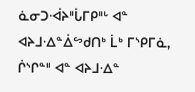ᓈᓂᑐᐧᐋᔨᐦᒑᒥᑭᐦᒡ ᐊᓐ ᐊᔨᒧᐧᐃᓐᐄᔥᑯᑎᒃ ᒫᒃ ᒥᔅᑭᒥᓈ, ᒌᔅᒋᓐᐦ ᐊᓐ ᐊᔨᒧᐧᐃᓐ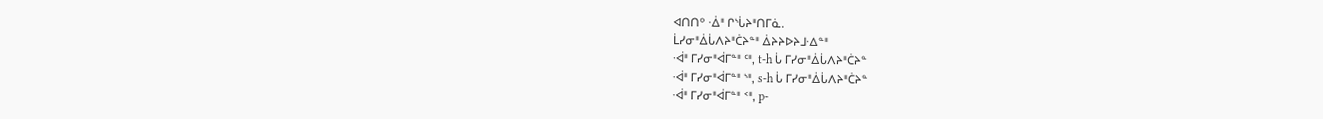ᐊᑎᑎᐤ ᐧᐄᐦ ᒋᔅᒑᔨᐦᑎᒥᓈ.
ᒫᓯᓂᐦᐄᒑᐱᔨᐦᑖᔨᓐᐦ ᐄᔨᔨᐅᔨᒧᐧᐃᓐᐦ
ᐧᐋᐦ ᒥᓯᓂᐦᐋᒥᓐᐦ ᑦᐦ, t-h ᒑ ᒥᓯᓂᐦᐄᒑᐱᔨᐦᑖᔨᓐ
ᐧᐋᐦ ᒥᓯᓂᐦᐋᒥᓐᐦ ᔅᐦ, s-h ᒑ ᒥᓯᓂᐦᐄᒑᐱᔨᐦᑖᔨᓐ
ᐧᐋᐦ ᒥᓯᓂᐦᐋᒥᓐᐦ ᑉᐦ, p-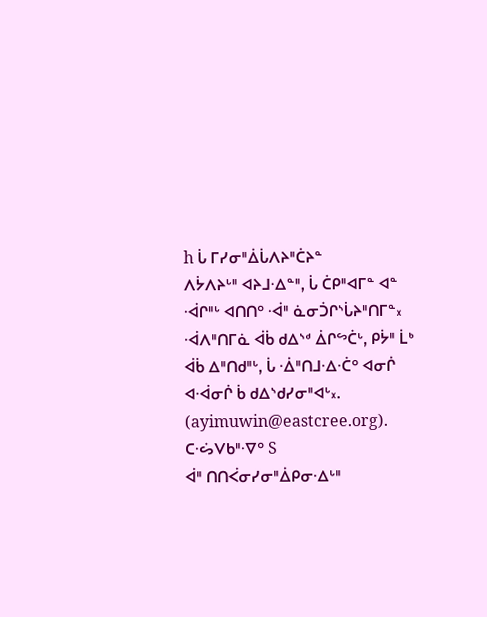h ᒑ ᒥᓯᓂᐦᐄᒑᐱᔨᐦᑖᔨᓐ
ᐱᔮᐱᔨᒡᐦ ᐊᔨᒧᐧᐃᓐᐦ, ᒑ ᑖᑭᐦᐊᒥᓐ ᐊᓐ ᐧᐋᒋᐦᒡ ᐊᑎᑎᐤ ᐧᐋᐦ ᓈᓂᑑᒋᔅᒑᔨᐦᑎᒥᓐ᙮
ᐧᐋᐱᐦᑎᒥᓈ ᐋᑳ ᑯᐃᔅᒄ ᐄᒋᔥᑖᒡ, ᑭᔮᐦ ᒫᒃ ᐋᑳ ᐃᐦᑎᑯᐦᒡ, ᒑ ᐧᐄᐦᑎᒧᐧᐃᐧᑖᐤ ᐊᓂᒌ ᐊᐧᐋᓂᒌ ᑳ ᑯᐃᔅᑯᓯᓂᐦᐊᒡ᙮. (ayimuwin@eastcree.org).
ᑕᐧᔖᐯᑲᐦᐧᐁᐤ S
ᐋᐦ ᑎᑎᐹᓂᓯᓂᐦᐄᑭᓂᐧᐃᒡᐦ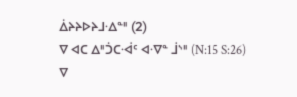ᐄᔨᔨᐅᔨᒧᐧᐃᓐᐦ (2)
ᐁ ᐊᑕ ᐃᐦᑑᑕᐧᐋᑦ ᐊᐧᐁᓐ ᒨᔅᐦ (N:15 S:26)
ᐁ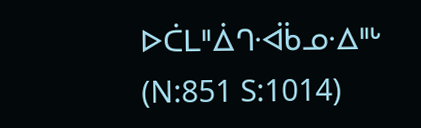ᐅᑖᒪᐦᐄᒉᐧᐋᑳᓄᐧᐃᐦᒡ (N:851 S:1014)